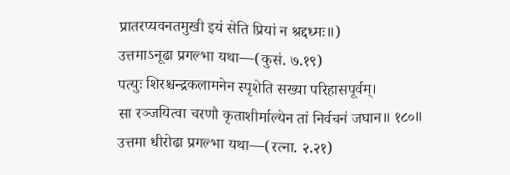प्रातरप्यवनतमुखी इयं सेति प्रियां न श्रद्दध्मः॥)
उत्तमाऽनूढा प्रगल्भा यथा—(कुसं. ७.१९)
पत्युः शिरश्चन्द्रकलामनेन स्पृशेति सख्या परिहासपूर्वम्।
सा रञ्जयित्वा चरणौ कृताशीर्माल्येन तां निर्वचनं जघान॥ १८०॥
उत्तमा धीरोढा प्रगल्भा यथा—(रत्ना. २.२१)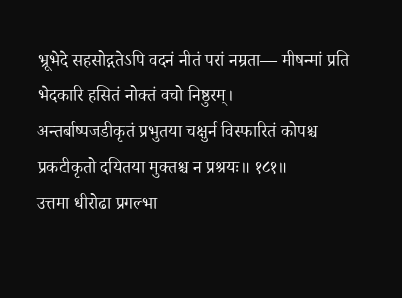भ्रूभेदे सहसोद्गतेऽपि वदनं नीतं परां नम्रता— मीषन्मां प्रति भेदकारि हसितं नोक्तं वचो निष्ठुरम्।
अन्तर्बाष्पजडीकृतं प्रभुतया चक्षुर्न विस्फारितं कोपश्च प्रकटीकृतो दयितया मुक्तश्च न प्रश्रयः॥ १८१॥
उत्तमा धीरोढा प्रगल्भा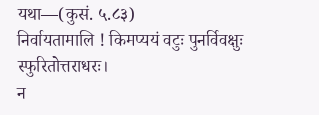यथा—(कुसं. ५.८३)
निर्वायतामालि ! किमप्ययं वटुः पुनर्विवक्षुः स्फुरितोत्तराधरः।
न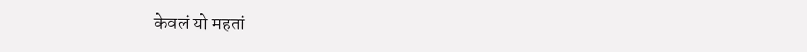केवलं यो महतां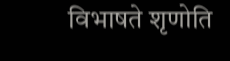विभाषते शृणोति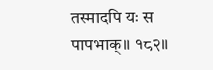तस्मादपि यः स पापभाक्॥ १८२॥